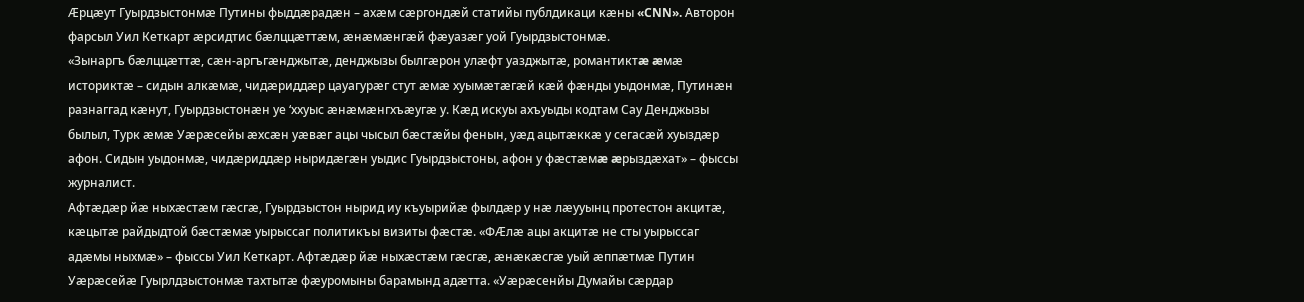Æрцæут Гуырдзыстонмæ Путины фыддæрадæн – ахæм сæргондæй статийы публдикаци кæны «CNN». Авторон фарсыл Уил Кеткарт æрсидтис бæлццæттæм, æнæмæнгæй фæуазæг уой Гуырдзыстонмæ.
«Зынаргъ бæлццæттæ, сæн-аргъгæнджытæ, денджызы былгæрон улæфт уазджытæ, романтиктæ æмæ историктæ – сидын алкæмæ, чидæриддæр цауагурæг стут æмæ хуымæтæгæй кæй фæнды уыдонмæ, Путинæн разнаггад кæнут, Гуырдзыстонæн уе ‘ххуыс æнæмæнгхъæугæ у. Кæд искуы ахъуыды кодтам Сау Денджызы былыл, Турк æмæ Уæрæсейы æхсæн уæвæг ацы чысыл бæстæйы фенын, уæд ацытæккæ у сегасæй хуыздæр афон. Сидын уыдонмæ, чидæриддæр ныридæгæн уыдис Гуырдзыстоны, афон у фæстæмæ æрыздæхат» – фыссы журналист.
Афтæдæр йæ ныхæстæм гæсгæ, Гуырдзыстон нырид иу къуырийæ фылдæр у нæ лæууынц протестон акцитæ, кæцытæ райдыдтой бæстæмæ уырыссаг политикъы визиты фæстæ. «ФÆлæ ацы акцитæ не сты уырыссаг адæмы ныхмæ» – фыссы Уил Кеткарт. Афтæдæр йæ ныхæстæм гæсгæ, æнæкæсгæ уый æппæтмæ Путин Уæрæсейæ Гуырлдзыстонмæ тахтытæ фæуромыны барамынд адæтта. «Уæрæсенйы Думайы сæрдар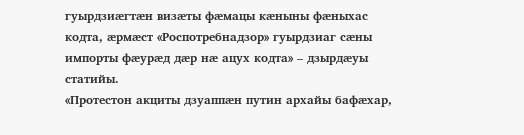гуырдзиæгтæн визæты фæмацы кæныны фæныхас кодта, æрмæст «Роспотребнадзор» гуырдзиаг сæны импорты фæурæд дæр нæ ацух кодта» – дзырдæуы статийы.
«Протестон акциты дзуаппæн путин архайы бафæхар,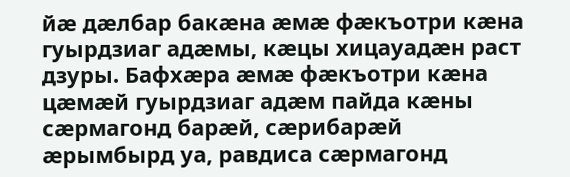йæ дæлбар бакæна æмæ фæкъотри кæна гуырдзиаг адæмы, кæцы хицауадæн раст дзуры. Бафхæра æмæ фæкъотри кæна цæмæй гуырдзиаг адæм пайда кæны сæрмагонд барæй, сæрибарæй æрымбырд уа, равдиса сæрмагонд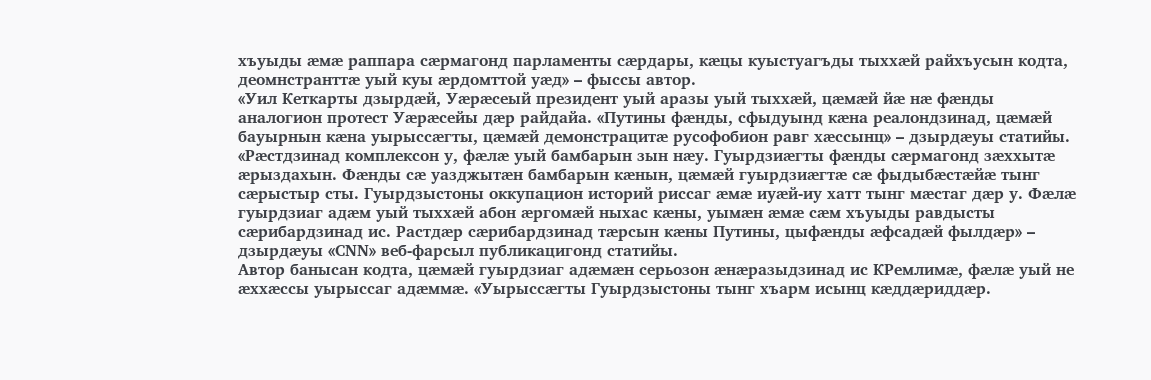хъуыды æмæ раппара сæрмагонд парламенты сæрдары, кæцы куыстуагъды тыххæй райхъусын кодта, деомнстранттæ уый куы æрдомттой уæд» – фыссы автор.
«Уил Кеткарты дзырдæй, Уæрæсеый президент уый аразы уый тыххæй, цæмæй йæ нæ фæнды аналогион протест Уæрæсейы дæр райдайа. «Путины фæнды, сфыдуынд кæна реалондзинад, цæмæй бауырнын кæна уырыссæгты, цæмæй демонстрацитæ русофобион равг хæссынц» – дзырдæуы статийы.
«Рæстдзинад комплексон у, фæлæ уый бамбарын зын нæу. Гуырдзиæгты фæнды сæрмагонд зæххытæ æрыздахын. Фæнды сæ уазджытæн бамбарын кæнын, цæмæй гуырдзиæгтæ сæ фыдыбæстæйæ тынг сæрыстыр сты. Гуырдзыстоны оккупацион историй риссаг æмæ иуæй-иу хатт тынг мæстаг дæр у. Фæлæ гуырдзиаг адæм уый тыххæй абон æргомæй ныхас кæны, уымæн æмæ сæм хъуыды равдысты сæрибардзинад ис. Растдæр сæрибардзинад тæрсын кæны Путины, цыфæнды æфсадæй фылдæр» – дзырдæуы «СNN» веб-фарсыл публикацигонд статийы.
Автор банысан кодта, цæмæй гуырдзиаг адæмæн серьозон æнæразыдзинад ис КРемлимæ, фæлæ уый не æххæссы уырыссаг адæммæ. «Уырыссæгты Гуырдзыстоны тынг хъарм исынц кæддæриддæр.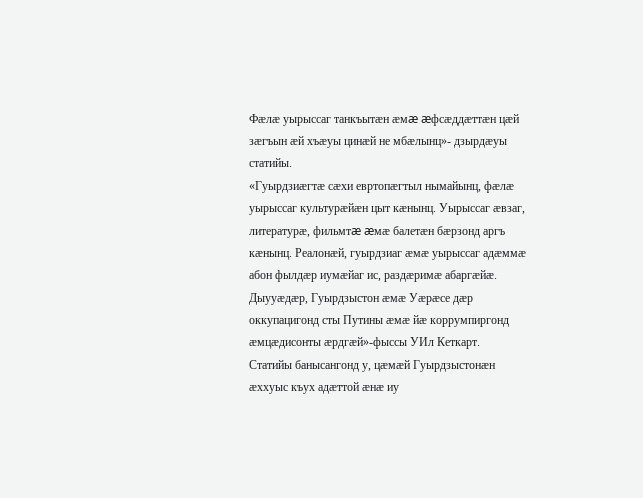Фæлæ уырыссаг танкъытæн æмæ æфсæддæттæн цæй зæгъын æй хъæуы цинæй не мбæлынц»- дзырдæуы статийы.
«Гуырдзиæгтæ сæхи евртопæгтыл нымайынц, фæлæ уырыссаг культурæйæн цыт кæнынц. Уырыссаг æвзаг, литературæ, фильмтæ æмæ балетæн бæрзонд аргъ кæнынц. Реалонæй, гуырдзиаг æмæ уырыссаг адæммæ абон фылдæр иумæйаг ис, раздæримæ абаргæйæ. Дыууæдæр, Гуырдзыстон æмæ Уæрæсе дæр оккупацигонд сты Путины æмæ йæ коррумпиргонд æмцæдисонты æрдгæй»-фыссы УИл Кеткарт.
Статийы банысангонд у, цæмæй Гуырдзыстонæн æххуыс къух адæттой æнæ иу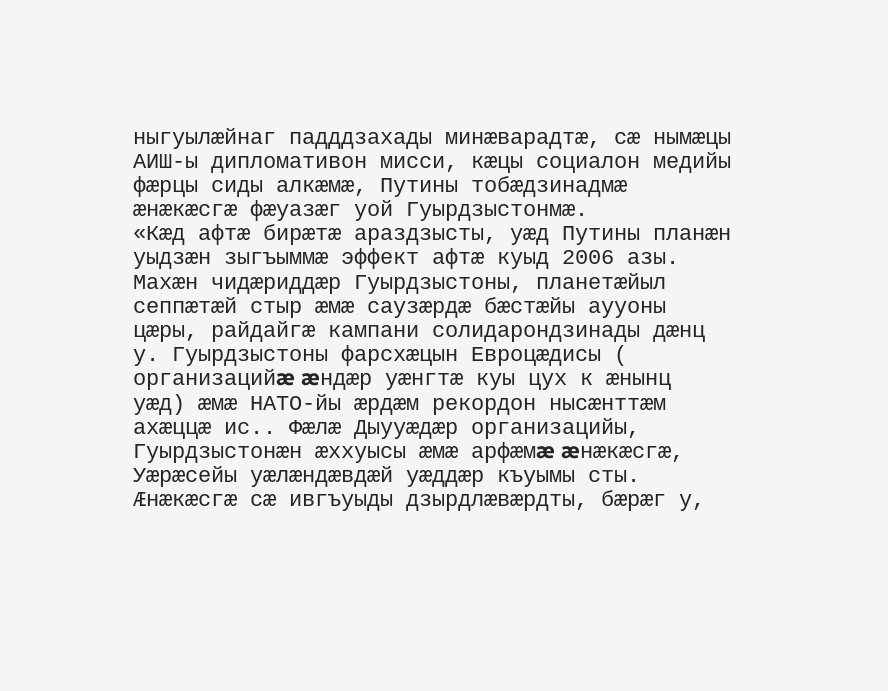ныгуылæйнаг падддзахады минæварадтæ, сæ нымæцы АИШ-ы дипломативон мисси, кæцы социалон медийы фæрцы сиды алкæмæ, Путины тобæдзинадмæ æнæкæсгæ фæуазæг уой Гуырдзыстонмæ.
«Кæд афтæ бирæтæ араздзысты, уæд Путины планæн уыдзæн зыгъыммæ эффект афтæ куыд 2006 азы. Махæн чидæриддæр Гуырдзыстоны, планетæйыл сеппæтæй стыр æмæ саузæрдæ бæстæйы аууоны цæры, райдайгæ кампани солидарондзинады дæнц у. Гуырдзыстоны фарсхæцын Евроцæдисы ( организацийæ æндæр уæнгтæ куы цух к æнынц уæд) æмæ НАТО-йы æрдæм рекордон нысæнттæм ахæццæ ис.. Фæлæ Дыууæдæр организацийы, Гуырдзыстонæн æххуысы æмæ арфæмæ æнæкæсгæ, Уæрæсейы уæлæндæвдæй уæддæр къуымы сты. Æнæкæсгæ сæ ивгъуыды дзырдлæвæрдты, бæрæг у,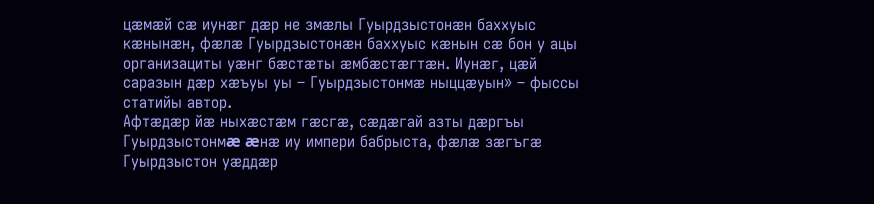цæмæй сæ иунæг дæр не змæлы Гуырдзыстонæн баххуыс кæнынæн, фæлæ Гуырдзыстонæн баххуыс кæнын сæ бон у ацы организациты уæнг бæстæты æмбæстæгтæн. Иунæг, цæй саразын дæр хæъуы уы – Гуырдзыстонмæ ныццæуын» – фыссы статийы автор.
Афтæдæр йæ ныхæстæм гæсгæ, сæдæгай азты дæргъы Гуырдзыстонмæ æнæ иу импери бабрыста, фæлæ зæгъгæ Гуырдзыстон уæддæр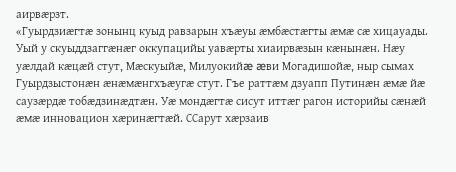аирвæрзт.
«Гуырдзиæгтæ зонынц куыд равзарын хъæуы æмбæстæгты æмæ сæ хицауады. Уый у скуыддзаггæнæг оккупацийы уавæрты хиаирвæзын кæнынæн. Нæу уæлдай кæцæй стут, Мæскуыйæ, Милуокийæ æви Могадишойæ, ныр сымах Гуырдзыстонæн æнæмæнгхъæугæ стут. Гъе раттæм дзуапп Путинæн æмæ йæ саузæрдæ тобæдзинæдтæн. Уæ мондæгтæ сисут иттæг рагон историйы сæнæй æмæ инновацион хæринæгтæй. ССарут хæрзаив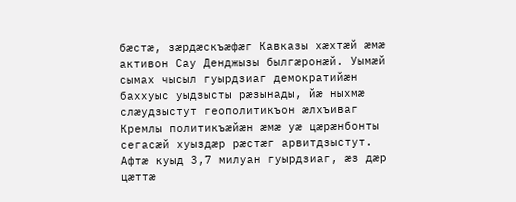бæстæ, зæрдæскъæфæг Кавказы хæхтæй æмæ активон Сау Денджызы былгæронæй. Уымæй сымах чысыл гуырдзиаг демократийæн баххуыс уыдзысты рæзынады, йæ ныхмæ слæудзыстут геополитикъон æлхъиваг Кремлы политикъæйæн æмæ уæ цæрæнбонты сегасæй хуыздæр рæстæг арвитдзыстут. Афтæ куыд 3,7 милуан гуырдзиаг, æз дæр цæттæ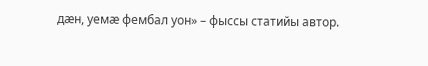дæн, уемæ фембал уон» – фыссы статийы автор.